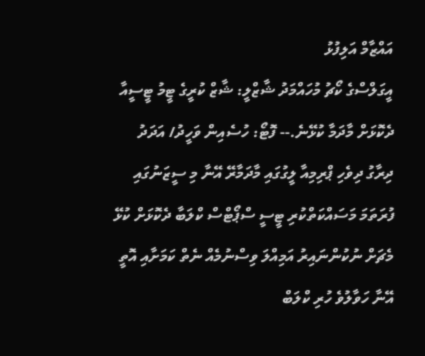އައްޒާމް އަލިފުޅު
އީގަލްސްގެ ކޯޗު މުހައްމަދު ޝާޒްލީ: ޝާޒް ކުރީގެ ޓީމު ޓީސީއާ ދެކޮޅަށް މާދަމާ ކުޅޭނެ.-- ފޮޓޯ: ހުސެއިން ވަހީދު/ އަދަދު
ދިރާގު ދިވެހި ޕްރިމިއާ ލީގުގައި މާދަމާރޭ އޭނާ މި ސީޒަނުގައި ފުރަތަމަ މަސައްކަތްކުރި ޓީސީ ސްޕޯޓްސް ކްލަބާ ދެކޮޅަށް ކުޅޭ މެޗަށް ނުކުންނައިރު އަމިއްލަ ވިސްނުމެއް ނެތް ކަމަށާއި އޮތީ އޭނާ ހަވާލުވެ ހުރި ކްލަބް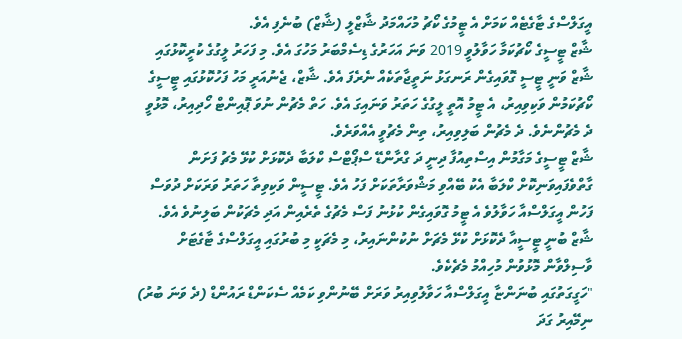އީގަލްސްގެ ޓާގެޓެއް ކަމަށް އެ ޓީމުގެ ކޯޗު މުހައްމަދު ޝާޒްލީ (ޝާޒް) ބުނެފި އެވެ.
ޝާޒް ޓީސީގެ ކޯޗުކަމާ ހަވާލުވީ 2019 ވަނަ އަހަރުގެ ޑިސެމްބަރު މަހުގަ އެވެ. މި ފަހަރު ލީގުގެ ކުރީކޮޅުގައި ޝާޒް ވަނީ ޓީސީ ގޮވައިގެން ރަނގަޅު ނަތީޖާތަކެއް ނެރެފަ އެވެ. ޝާޒް، ޖެނުއަރީ މަހު ފަހުކޮޅުގައި ޓީސީގެ ކޯޗުކަމުން ވަކިވިއިރު، އެ ޓީމު އޮތީ ލީގުގެ ހަތަރު ވަނައިގަ އެވެ. ހަތް މެޗުން ނުވަ ޕޮއިންޓް ހޯދިއިރު، މޮޅުވީ ދެ މެޗުންނެވެ. ދެ މެޗުން ބަލިވިއިރު، ތިން މެޗުވީ އެއްވަރެވެ.
ޝާޒް ޓީސީގެ މަގާމުން އިސްތިއުފާ ދިނީ ދަ ގްރާންޑޭ ސްޕޯޓްސް ކްލަބާ ދެކޮޅަށް ކުޅޭ މެޗު ފަށަން ގާތްވެފައިވަނިކޮށް ކްލަބާ އެކު ބޭއްވި މަޝްވަރާތަކަށް ފަހު އެވެ. ޓީސީން ވަކިވިތާ ހަތަރު ވަރަކަށް ދުވަސް ފަހުން އީގަލްސްއާ ހަވާލުވެ އެ ޓީމު ގޮވައިގެން ކުޅުނު ފަސް މެޗުގެ ތެރެއިން އަދި މެޗަކުން ބަލިނުވެ އެވެ. ޝާޒް ބުނީ ޓީސީއާ ދެކޮޅަށް ކުޅޭ މެޗަށް ނުކުންނައިރު، މި މެޗަކީ މި ބުރުގައި އީގަލްސްގެ ޓާގެޓަށް ވާސިލްވާން މޮޅުވުން މުހިއްމު މެޗެކެވެ.
"ހަގީގަތުގައި ބުނަންޏާ އީގަލްސްއާ ހަވާލުވިއިރު ވަރަށް ބޭނުންވި ކަމެއް ސެކަންޑް ރައުންޑް (ދެ ވަނަ ބުރު) ނިމޭއިރު ގަދަ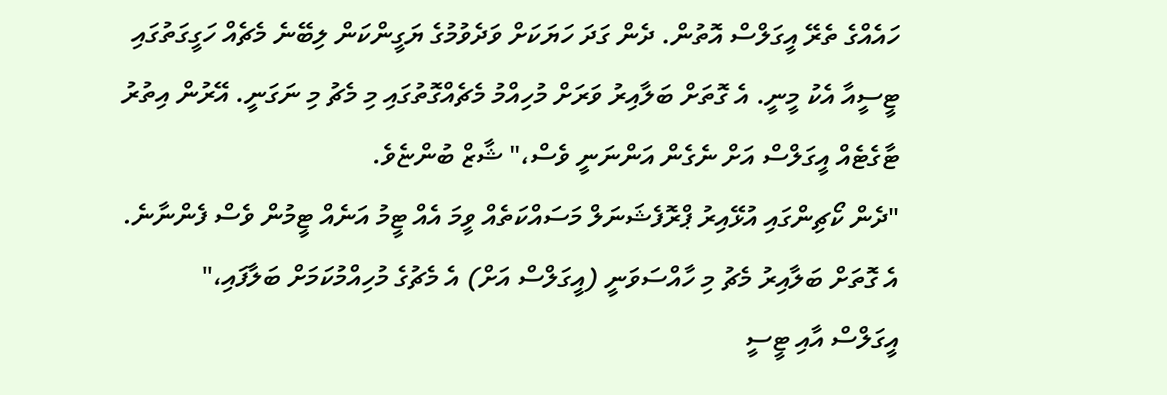ހައެއްގެ ތެރޭ އީގަލްސް އޮތުން. ދެން ގަދަ ހަޔަކަށް ވަދެވުމުގެ ޔަގީންކަން ލިބޭނެ މެޗެއް ހަގީގަތުގައި ޓީސީއާ އެކު މީނީ. އެ ގޮތަށް ބަލާއިރު ވަރަށް މުހިއްމު މެޗެއްގޮތުގައި މި މެޗު މި ނަގަނީ. އޭރުން އިތުރު ޓާގެޓެއް އީގަލްސް އަށް ނެގެން އަންނަނީ ވެސް،" ޝާޒް ބުންޏެވެ.
"ދެން ކޯޗިންގައި އުޅޭއިރު ޕްރޮފެޝަނަލް މަސައްކަތެއް ވީމަ އެއް ޓީމު އަނެއް ޓީމުން ވެސް ފެންނާނެ. އެ ގޮތަށް ބަލާއިރު މެޗު މި ހާއްސަވަނީ (އީގަލްސް އަށް) އެ މެޗުގެ މުހިއްމުކަމަށް ބަލާފައި،"
އީގަލްސް އާއި ޓީސީ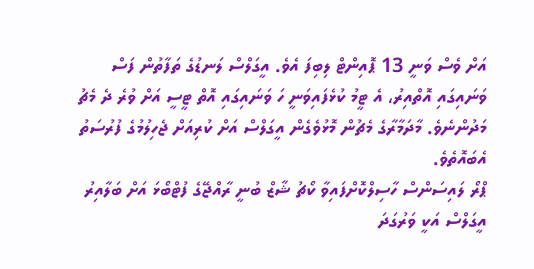އަށް ވެސް ވަނީ 13 ޕޮއިންޓް ލިބިފަ އެވެ. އީގަލްސް ލަނޑުގެ ތަފާތުން ފަސް ވަނައިގައި އޮތްއިރު، އެ ޓީމު ކުޅެފައިވަނީ ހަ ވަނައިގައި އޮތް ޓީސީ އަށް ވުރެ ދެ މެޗު މަދުންނެވެ. މާދަމާރާގެ މެޗުން މޮޅުވެގެން އީގަލްސް އަށް ކުރިއަށް ޖެހިލުމުގެ ފުރުސަތު އެބައޮތެވެ.
ޕްރޯ ލައިސަންސް ހާސިލްކޮށްފައިވާ ކޯޗު ޝާޒް ބުނީ ރާއްޖޭގެ ފުޓްބޯޅަ އަށް ބަލާއިރު އީގަލްސް އަކީ ވަރުގަދަ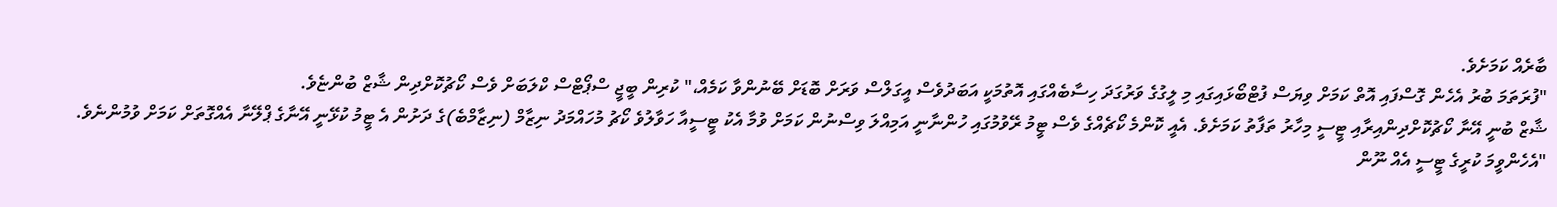ބާރެއް ކަމަށެވެ.
"ފުރަތަމަ ބުރު އެހެން ގޮސްފައި އޮތް ކަމަށް ވިޔަސް ފުޓްބޯޅައިގައި މި ލީގުގެ ވަރުގަދަ ހިސާބެއްގައި އޮތުމަކީ އަބަދުވެސް އީގަލްސް ވަރަށް ބޮޑަށް ބޭނުންވާ ކަމެއް،" ކުރިން ބީޖީ ސްޕޯޓްސް ކްލަބަށް ވެސް ކޯޗުކޮށްދިން ޝާޒް ބުންޏެވެ.
ޝާޒް ބުނީ އޭނާ ކޯޗުކޮށްދިންއިރާއި ޓީސީ މިހާރު ތަފާތު ކަމަށެވެ. އެއީ ކޮންމެ ކޯޗެއްގެ ވެސް ޓީމު ރޭވުމުގައި ހުންނާނީ އަމިއްލަ ވިސްނުން ކަމަށް ވުމާ އެކު ޓީސީއާ ހަވާލުވެ ކޯޗު މުހައްމަދު ނިޒާމް (ނިޒާމްބެ)ގެ ދަށުން އެ ޓީމު ކުޅޭނީ އޭނާގެ ޕްލޭނާ އެއްގޮތަށް ކަމަށް ވުމުންނެވެ.
"އެހެންވީމަ ކުރީގެ ޓީސީ އެއް ނޫން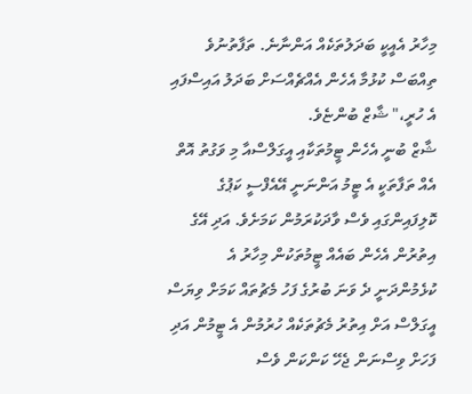މިހާރު އެއީކީ ބަދަލުތަކެއް އަންނާނެ. ތަފާތުނުވެ ތިއްބަސް ކުޅުމާ އެހެން އެއްޗެއްސަށް ބަދަލު އައިސްފައި އެ ހުރީ،" ޝާޒް ބުންޏެވެ.
ޝާޒް ބުނީ އެހެން ޓީމުތަކާއި އީގަލްސްއާ މި ވަގުތު އޮތް އެއް ތަފާތަކީ އެ ޓީމު އަންނަނީ އޭއެފްސީ ކަޕުގެ ކޮލިފައިންގައި ވެސް ވާދަކުރަމުން ކަމަށެވެ. އަދި އޭގެ އިތުރުން އެހެން ބައެއް ޓީމުތަކުން މިހާރު އެ ކުޅެމުންދަނީ ދެ ވަނަ ބުރުގެ ފަހު މެޗުތައް ކަމަށް ވިޔަސް އީގަލްސް އަށް އިތުރު މެޗުތަކެއް ހުރުމުން އެ ޓީމުން އަދި ފަހަށް ވިސްނަން ޖެހޭ ކަންކަން ވެސް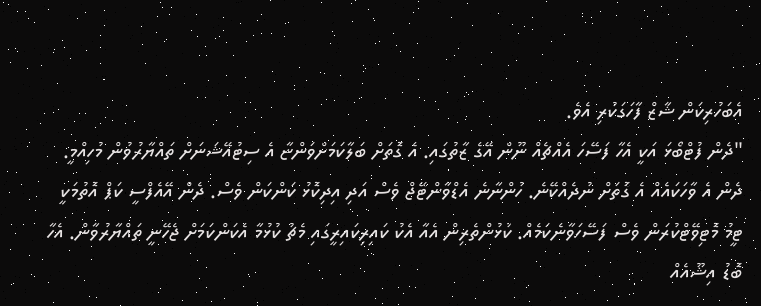އެބަހުރިކަން ޝާޒް ފާހަގަކުރި އެވެ.
"ދެން ފުޓްބޯޅަ އަކީ އެހާ ފަސޭހަ އެއްޗެއް ނޫން އޭގެ ޒާތުގައި. އެ ގޮތަށް ބަލާކަމަށްވަންޏާ އެ ސިޓުއޭޝަނަށް ތައްޔާރުވުން މުހިއްމީ. ދެން އެ ވާހަކައެއް އެ ގޮތަށް ނުދެއްކޭނެ. ހުންނާނެ އެޑްވާންޓޭޖް ވެސް އަދި އިދިކޮޅު ކަންކަން ވެސް. ދެން އޭއެފްސީ ކަޕް އޮތުމަކީ ޓީމު މޮޓިވޭޓްކުރަން ވެސް ފަސޭހަވާނެކަމެއް. ކުޅުންތެރިން އެއާ އެކު ކައިރިކައިރީގައި މެޗު ކުޅުމާ އެކަންކަމަށް ޖެހޭނީ ތައްޔާރުވާން. އެހާ ބޮޑު އިޝޫއެއް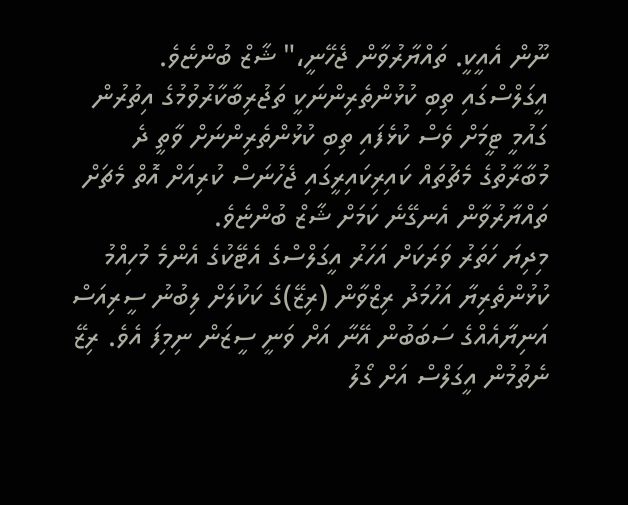ނޫން އެއީކީ. ތައްޔާރުވާން ޖެހޭނީ،" ޝާޒް ބުންޏެވެ.
އީގަލްސްގައި ތިބި ކުޅުންތެރިންނަކީ ތަޖުރިބާކާރުވުމުގެ އިތުރުން ގައުމީ ޓީމަށް ވެސް ކުޅެފައި ތިބި ކުޅުންތެރިންނަށް ވާތީ ދެ މުބާރާތުގެ މެޗުތައް ކައިރިކައިރީގައި ޖެހުނަސް ކުރިއަށް އޮތް މެޗަށް ތައްޔާރުވާން އެނގޭނެ ކަމަށް ޝާޒް ބުންޏެވެ.
މިދިޔަ ހަތަރު ވަރަކަށް އަހަރު އީގަލްސްގެ އެޓޭކުގެ އެންމެ މުހިއްމު ކުޅުންތެރިޔާ އަހުމަދު ރިޒްވާން (ރިޒޭ)ގެ ކަކުލަށް ލިބުނު ސީރިއަސް އަނިޔާއެއްގެ ސަބަބުން އޭނާ އަށް ވަނީ ސީޒަން ނިމިފަ އެވެ. ރިޒޭ ނެތުމުން އީގަލްސް އަށް ގޯލު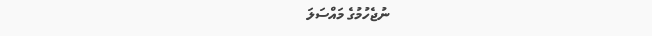ނުޖެހުމުގެ މައްސަލަ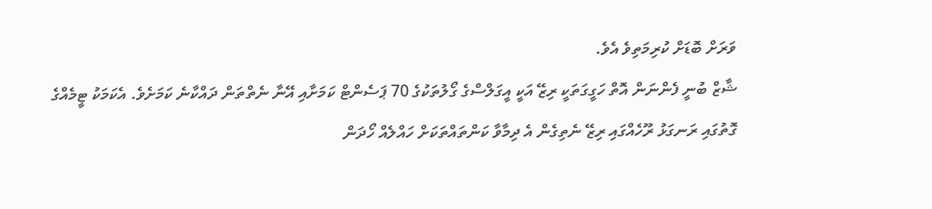ވަރަށް ބޮޑަށް ކުރިމަތިވެ އެވެ.
ޝާޒް ބުނީ ފެންނަން އޮތް ހަގީގަތަކީ ރިޒޭ އަކީ އީގަލްސްގެ ގޯލުތަކުގެ 70 ޕަސެންޓް ކަމަށާއި އޭނާ ނެތްތަން ދައްކާނެ ކަމަށެވެ. އެކަމަކު ޓީމެއްގެ ގޮތުގައި ރަނގަޅު ރޫހެއްގައި ރިޒޭ ނެތިގެން އެ ދިމާވާ ކަންތައްތަކަށް ހައްލެއް ހޯދަން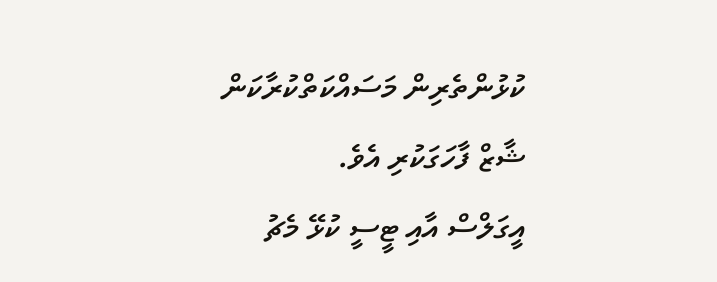ކުޅުންތެރިން މަސައްކަތްކުރާކަން ޝާޒް ފާހަގަކުރި އެވެ.
އީގަލްސް އާއި ޓީސީ ކުޅޭ މެޗު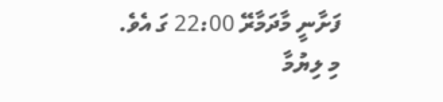ފަށާނީ މާދަމާރޭ 22:00 ގަ އެވެ.
މި ލިޔުމާ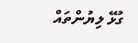ގުޅޭ ލިޔުންތައް